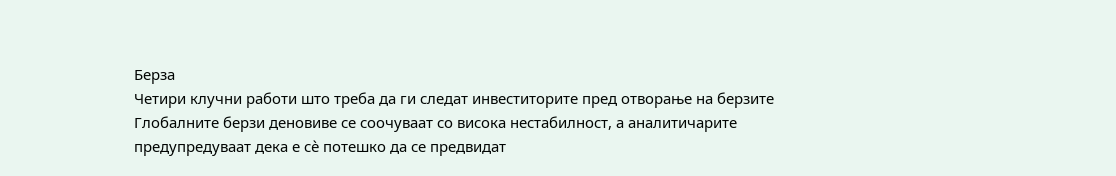Берза
Четири клучни работи што треба да ги следат инвеститорите пред отворање на берзите
Глобалните берзи деновиве се соочуваат со висока нестабилност, а аналитичарите предупредуваат дека е сè потешко да се предвидат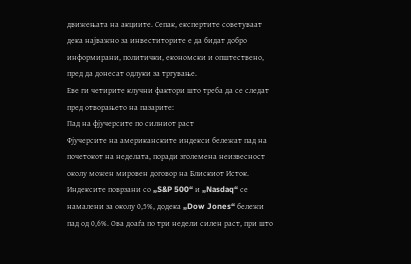движењата на акциите. Сепак, експертите советуваат дека најважно за инвеститорите е да бидат добро информирани, политички, економски и општествено, пред да донесат одлуки за тргување.
Еве ги четирите клучни фактори што треба да се следат пред отворањето на пазарите:
Пад на фјучерсите по силниот раст
Фјучерсите на американските индекси бележат пад на почетокот на неделата, поради зголемена неизвесност околу можен мировен договор на Блискиот Исток. Индексите поврзани со „S&P 500“ и „Nasdaq“ се намалени за околу 0,5%, додека „Dow Jones“ бележи пад од 0,6%. Ова доаѓа по три недели силен раст, при што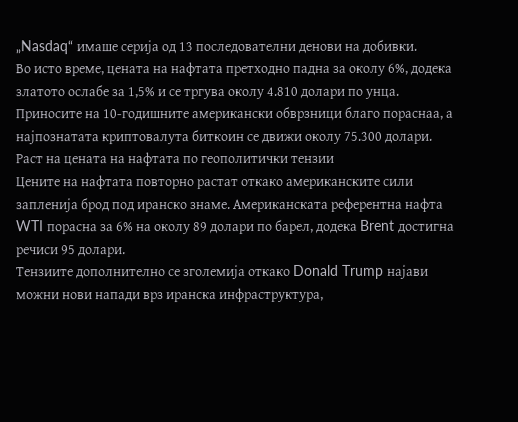„Nasdaq“ имаше серија од 13 последователни денови на добивки.
Во исто време, цената на нафтата претходно падна за околу 6%, додека златото ослабе за 1,5% и се тргува околу 4.810 долари по унца. Приносите на 10-годишните американски обврзници благо пораснаа, а најпознатата криптовалута биткоин се движи околу 75.300 долари.
Раст на цената на нафтата по геополитички тензии
Цените на нафтата повторно растат откако американските сили запленија брод под иранско знаме. Американската референтна нафта WTI порасна за 6% на околу 89 долари по барел, додека Brent достигна речиси 95 долари.
Тензиите дополнително се зголемија откако Donald Trump најави можни нови напади врз иранска инфраструктура,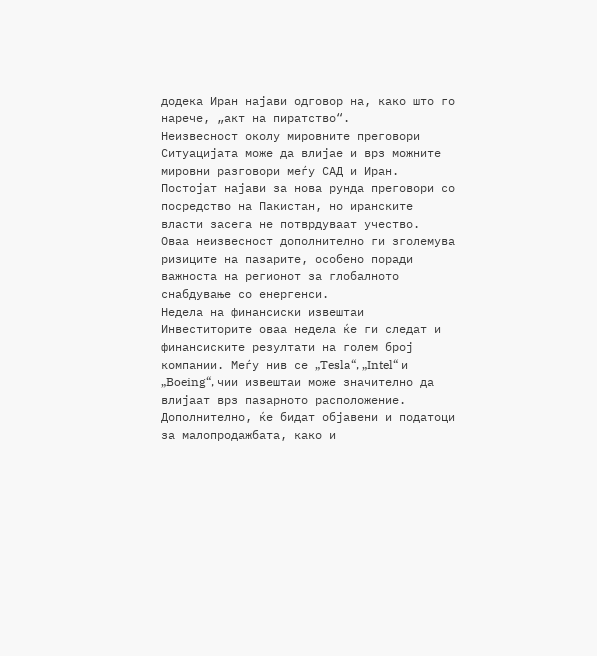додека Иран најави одговор на, како што го нарече, „акт на пиратство“.
Неизвесност околу мировните преговори
Ситуацијата може да влијае и врз можните мировни разговори меѓу САД и Иран. Постојат најави за нова рунда преговори со посредство на Пакистан, но иранските власти засега не потврдуваат учество.
Оваа неизвесност дополнително ги зголемува ризиците на пазарите, особено поради важноста на регионот за глобалното снабдување со енергенси.
Недела на финансиски извештаи
Инвеститорите оваа недела ќе ги следат и финансиските резултати на голем број компании. Меѓу нив се „Tesla“, „Intel“ и „Boeing“, чии извештаи може значително да влијаат врз пазарното расположение.
Дополнително, ќе бидат објавени и податоци за малопродажбата, како и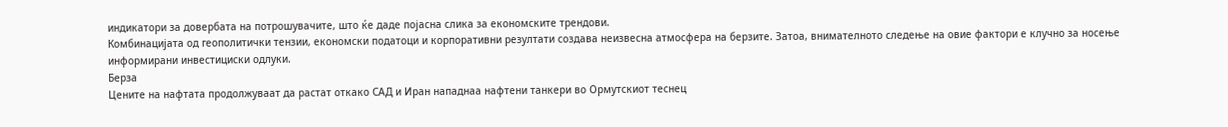индикатори за довербата на потрошувачите, што ќе даде појасна слика за економските трендови.
Комбинацијата од геополитички тензии, економски податоци и корпоративни резултати создава неизвесна атмосфера на берзите. Затоа, внимателното следење на овие фактори е клучно за носење информирани инвестициски одлуки.
Берза
Цените на нафтата продолжуваат да растат откако САД и Иран нападнаа нафтени танкери во Ормутскиот теснец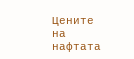Цените на нафтата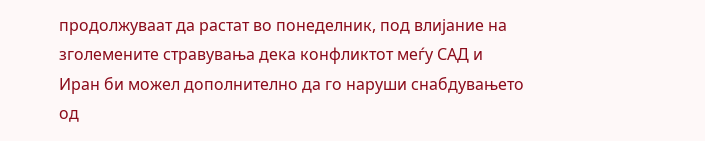продолжуваат да растат во понеделник, под влијание на зголемените стравувања дека конфликтот меѓу САД и Иран би можел дополнително да го наруши снабдувањето од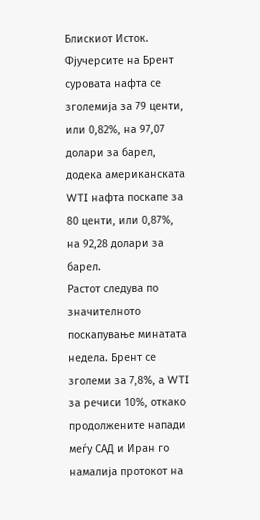Блискиот Исток.
Фјучерсите на Брент суровата нафта се зголемија за 79 центи, или 0,82%, на 97,07 долари за барел, додека американската WTI нафта поскапе за 80 центи, или 0,87%, на 92,28 долари за барел.
Растот следува по значителното поскапување минатата недела. Брент се зголеми за 7,8%, а WTI за речиси 10%, откако продолжените напади меѓу САД и Иран го намалија протокот на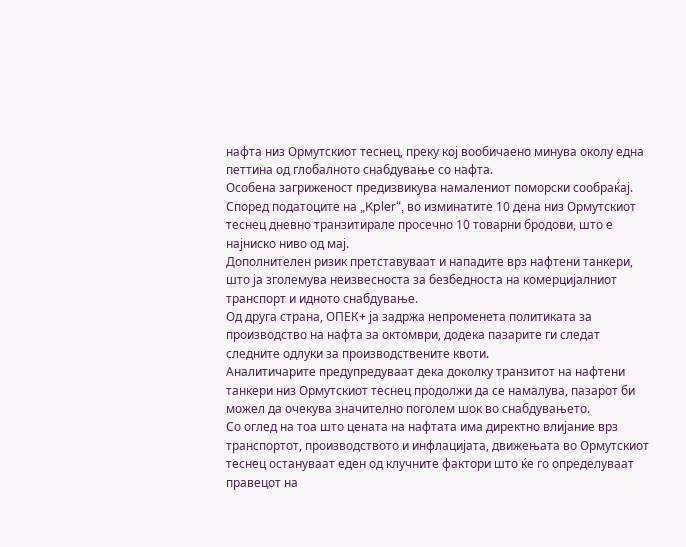нафта низ Ормутскиот теснец, преку кој вообичаено минува околу една петтина од глобалното снабдување со нафта.
Особена загриженост предизвикува намалениот поморски сообраќај. Според податоците на „Kpler“, во изминатите 10 дена низ Ормутскиот теснец дневно транзитирале просечно 10 товарни бродови, што е најниско ниво од мај.
Дополнителен ризик претставуваат и нападите врз нафтени танкери, што ја зголемува неизвесноста за безбедноста на комерцијалниот транспорт и идното снабдување.
Од друга страна, ОПЕК+ ја задржа непроменета политиката за производство на нафта за октомври, додека пазарите ги следат следните одлуки за производствените квоти.
Аналитичарите предупредуваат дека доколку транзитот на нафтени танкери низ Ормутскиот теснец продолжи да се намалува, пазарот би можел да очекува значително поголем шок во снабдувањето.
Со оглед на тоа што цената на нафтата има директно влијание врз транспортот, производството и инфлацијата, движењата во Ормутскиот теснец остануваат еден од клучните фактори што ќе го определуваат правецот на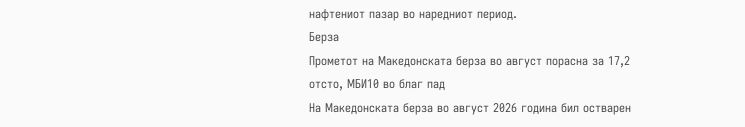нафтениот пазар во наредниот период.
Берза
Прометот на Македонската берза во август порасна за 17,2 отсто, МБИ10 во благ пад
На Македонската берза во август 2026 година бил остварен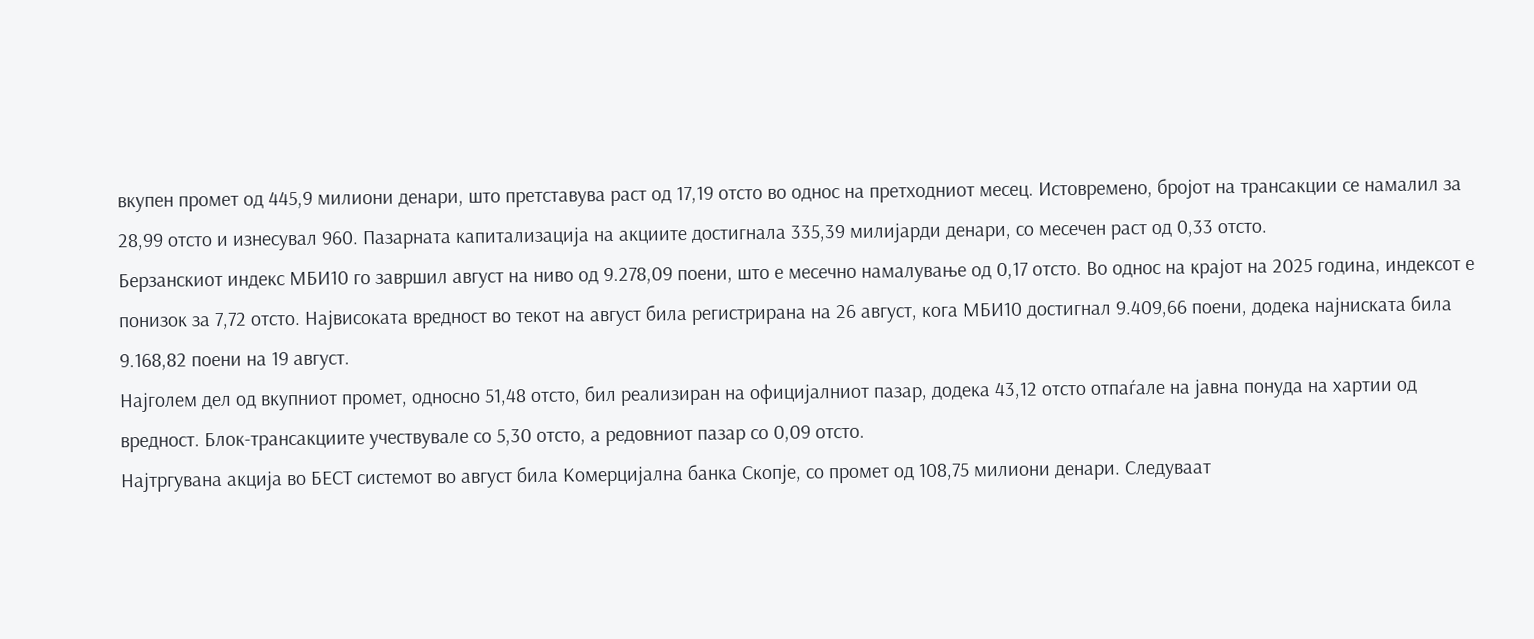вкупен промет од 445,9 милиони денари, што претставува раст од 17,19 отсто во однос на претходниот месец. Истовремено, бројот на трансакции се намалил за 28,99 отсто и изнесувал 960. Пазарната капитализација на акциите достигнала 335,39 милијарди денари, со месечен раст од 0,33 отсто.
Берзанскиот индекс МБИ10 го завршил август на ниво од 9.278,09 поени, што е месечно намалување од 0,17 отсто. Во однос на крајот на 2025 година, индексот е понизок за 7,72 отсто. Највисоката вредност во текот на август била регистрирана на 26 август, кога МБИ10 достигнал 9.409,66 поени, додека најниската била 9.168,82 поени на 19 август.
Најголем дел од вкупниот промет, односно 51,48 отсто, бил реализиран на официјалниот пазар, додека 43,12 отсто отпаѓале на јавна понуда на хартии од вредност. Блок-трансакциите учествувале со 5,30 отсто, а редовниот пазар со 0,09 отсто.
Најтргувана акција во БЕСТ системот во август била Комерцијална банка Скопје, со промет од 108,75 милиони денари. Следуваат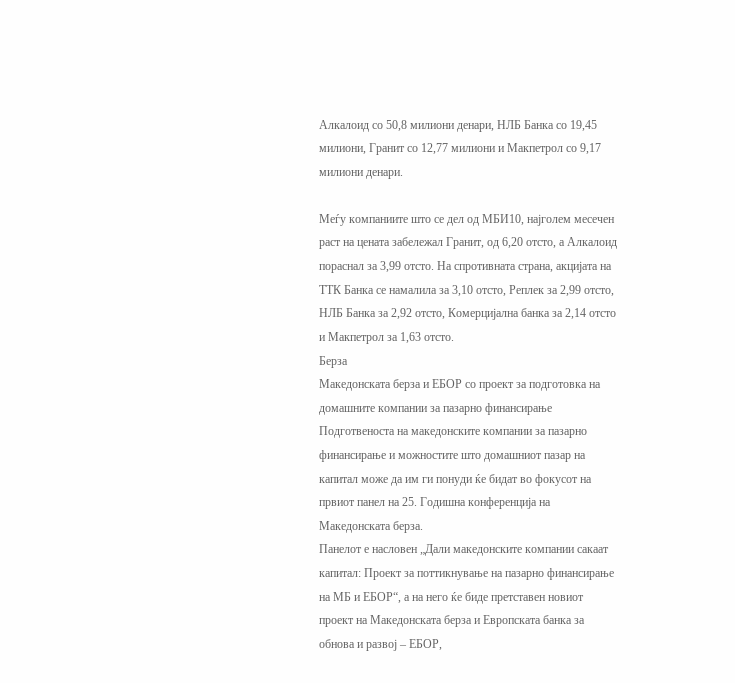Алкалоид со 50,8 милиони денари, НЛБ Банка со 19,45 милиони, Гранит со 12,77 милиони и Макпетрол со 9,17 милиони денари.

Меѓу компаниите што се дел од МБИ10, најголем месечен раст на цената забележал Гранит, од 6,20 отсто, а Алкалоид пораснал за 3,99 отсто. На спротивната страна, акцијата на ТТК Банка се намалила за 3,10 отсто, Реплек за 2,99 отсто, НЛБ Банка за 2,92 отсто, Комерцијална банка за 2,14 отсто и Макпетрол за 1,63 отсто.
Берза
Македонската берза и ЕБОР со проект за подготовка на домашните компании за пазарно финансирање
Подготвеноста на македонските компании за пазарно финансирање и можностите што домашниот пазар на капитал може да им ги понуди ќе бидат во фокусот на првиот панел на 25. Годишна конференција на Македонската берза.
Панелот е насловен „Дали македонските компании сакаат капитал: Проект за поттикнување на пазарно финансирање на МБ и ЕБОР“, а на него ќе биде претставен новиот проект на Македонската берза и Европската банка за обнова и развој – ЕБОР,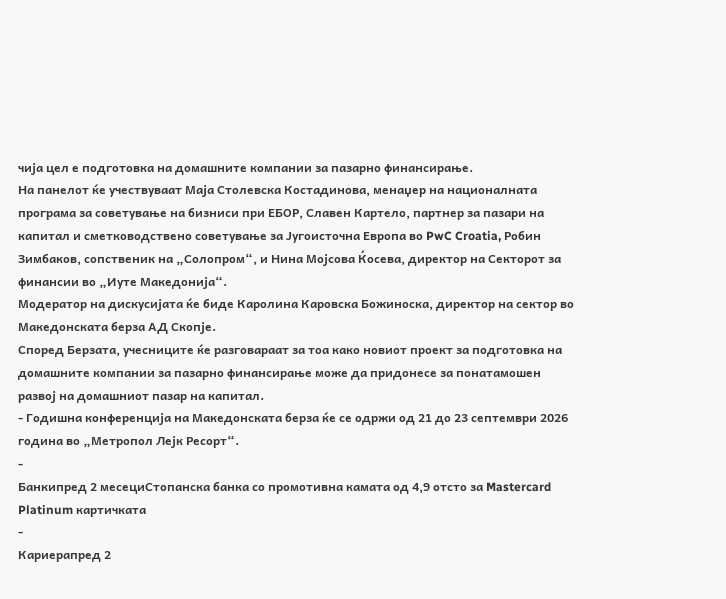чија цел е подготовка на домашните компании за пазарно финансирање.
На панелот ќе учествуваат Маја Столевска Костадинова, менаџер на националната програма за советување на бизниси при ЕБОР, Славен Картело, партнер за пазари на капитал и сметководствено советување за Југоисточна Европа во PwC Croatia, Робин Зимбаков, сопственик на „Солопром“, и Нина Мојсова Ќосева, директор на Секторот за финансии во „Иуте Македонија“.
Модератор на дискусијата ќе биде Каролина Каровска Божиноска, директор на сектор во Македонската берза АД Скопје.
Според Берзата, учесниците ќе разговараат за тоа како новиот проект за подготовка на домашните компании за пазарно финансирање може да придонесе за понатамошен развој на домашниот пазар на капитал.
- Годишна конференција на Македонската берза ќе се одржи од 21 до 23 септември 2026 година во „Метропол Лејк Ресорт“.
-
Банкипред 2 месециСтопанска банка со промотивна камата од 4,9 отсто за Mastercard Platinum картичката
-
Кариерапред 2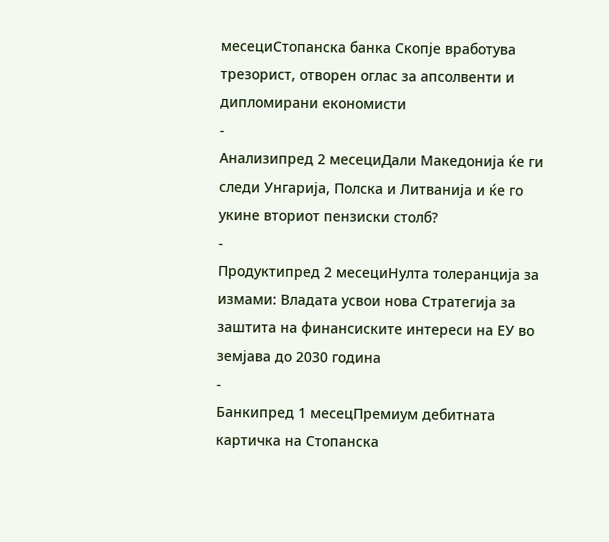месециСтопанска банка Скопје вработува трезорист, отворен оглас за апсолвенти и дипломирани економисти
-
Анализипред 2 месециДали Македонија ќе ги следи Унгарија, Полска и Литванија и ќе го укине вториот пензиски столб?
-
Продуктипред 2 месециНулта толеранција за измами: Владата усвои нова Стратегија за заштита на финансиските интереси на ЕУ во земјава до 2030 година
-
Банкипред 1 месецПремиум дебитната картичка на Стопанска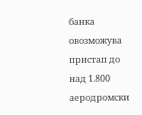банка овозможува пристап до над 1.800 аеродромски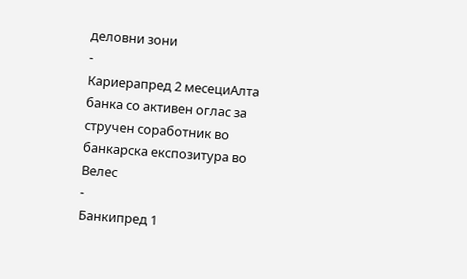деловни зони
-
Кариерапред 2 месециАлта банка со активен оглас за стручен соработник во банкарска експозитура во Велес
-
Банкипред 1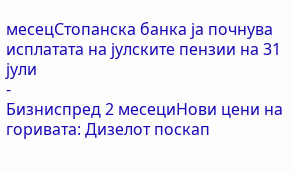месецСтопанска банка ја почнува исплатата на јулските пензии на 31 јули
-
Бизниспред 2 месециНови цени на горивата: Дизелот поскап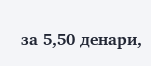за 5,50 денари,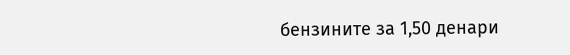бензините за 1,50 денари